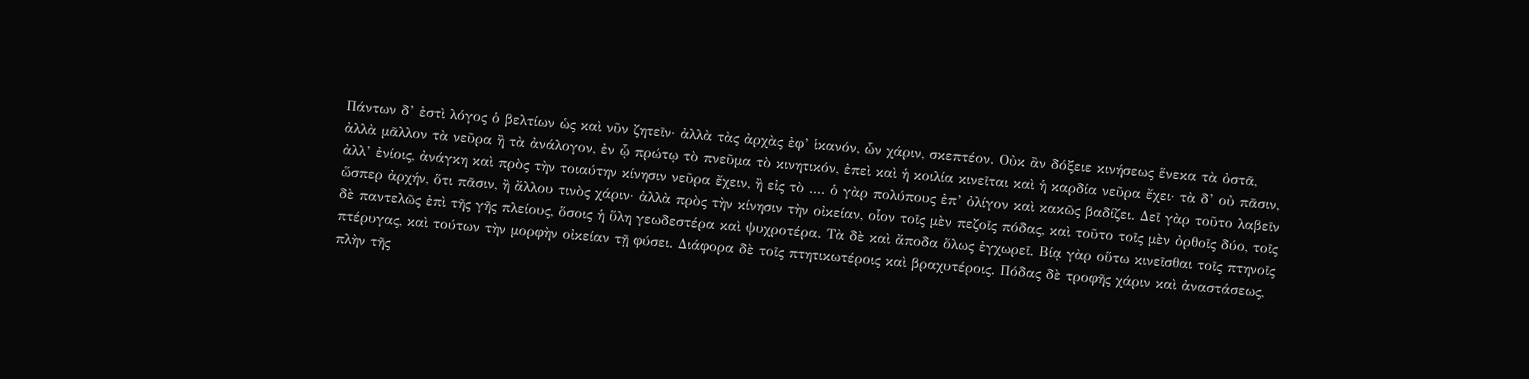Πάντων δ’ ἐστὶ λόγος ὁ βελτίων ὡς καὶ νῦν ζητεῖν· ἀλλὰ τὰς ἀρχὰς ἐφ’ ἱκανόν, ὧν χάριν, σκεπτέον. Οὐκ ἂν δόξειε κινήσεως ἕνεκα τὰ ὀστᾶ, ἀλλὰ μᾶλλον τὰ νεῦρα ἢ τὰ ἀνάλογον, ἐν ᾧ πρώτῳ τὸ πνεῦμα τὸ κινητικόν, ἐπεὶ καὶ ἡ κοιλία κινεῖται καὶ ἡ καρδία νεῦρα ἔχει· τὰ δ’ οὐ πᾶσιν, ἀλλ’ ἐνίοις, ἀνάγκη καὶ πρὸς τὴν τοιαύτην κίνησιν νεῦρα ἔχειν, ἢ εἰς τὸ .... ὁ γὰρ πολύπους ἐπ’ ὀλίγον καὶ κακῶς βαδίζει. Δεῖ γὰρ τοῦτο λαβεῖν ὥσπερ ἀρχήν, ὅτι πᾶσιν, ἢ ἄλλου τινὸς χάριν· ἀλλὰ πρὸς τὴν κίνησιν τὴν οἰκείαν, οἷον τοῖς μὲν πεζοῖς πόδας, καὶ τοῦτο τοῖς μὲν ὀρθοῖς δύο, τοῖς δὲ παντελῶς ἐπὶ τῆς γῆς πλείους, ὅσοις ἡ ὕλη γεωδεστέρα καὶ ψυχροτέρα. Τὰ δὲ καὶ ἄποδα ὅλως ἐγχωρεῖ. Βίᾳ γὰρ οὕτω κινεῖσθαι τοῖς πτηνοῖς πτέρυγας, καὶ τούτων τὴν μορφὴν οἰκείαν τῇ φύσει. Διάφορα δὲ τοῖς πτητικωτέροις καὶ βραχυτέροις. Πόδας δὲ τροφῆς χάριν καὶ ἀναστάσεως, πλὴν τῆς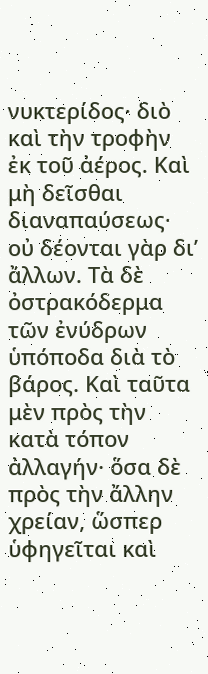νυκτερίδος· διὸ καὶ τὴν τροφὴν ἐκ τοῦ ἀέρος. Καὶ μὴ δεῖσθαι διαναπαύσεως· οὐ δέονται γὰρ δι’ ἄλλων. Τὰ δὲ ὀστρακόδερμα τῶν ἐνύδρων ὑπόποδα διὰ τὸ βάρος. Καὶ ταῦτα μὲν πρὸς τὴν κατὰ τόπον ἀλλαγήν· ὅσα δὲ πρὸς τὴν ἄλλην χρείαν, ὥσπερ ὑφηγεῖται καὶ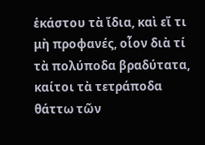ἑκάστου τὰ ἴδια, καὶ εἴ τι μὴ προφανές, οἷον διὰ τί τὰ πολύποδα βραδύτατα, καίτοι τὰ τετράποδα θάττω τῶν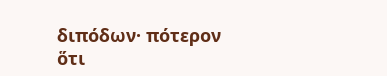διπόδων· πότερον ὅτι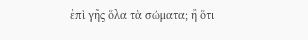ἐπὶ γῆς ὅλα τὰ σώματα; ἢ ὅτι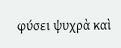φύσει ψυχρὰ καὶ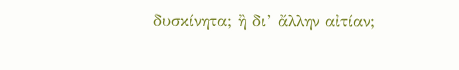δυσκίνητα; ἢ δι’ ἄλλην αἰτίαν;